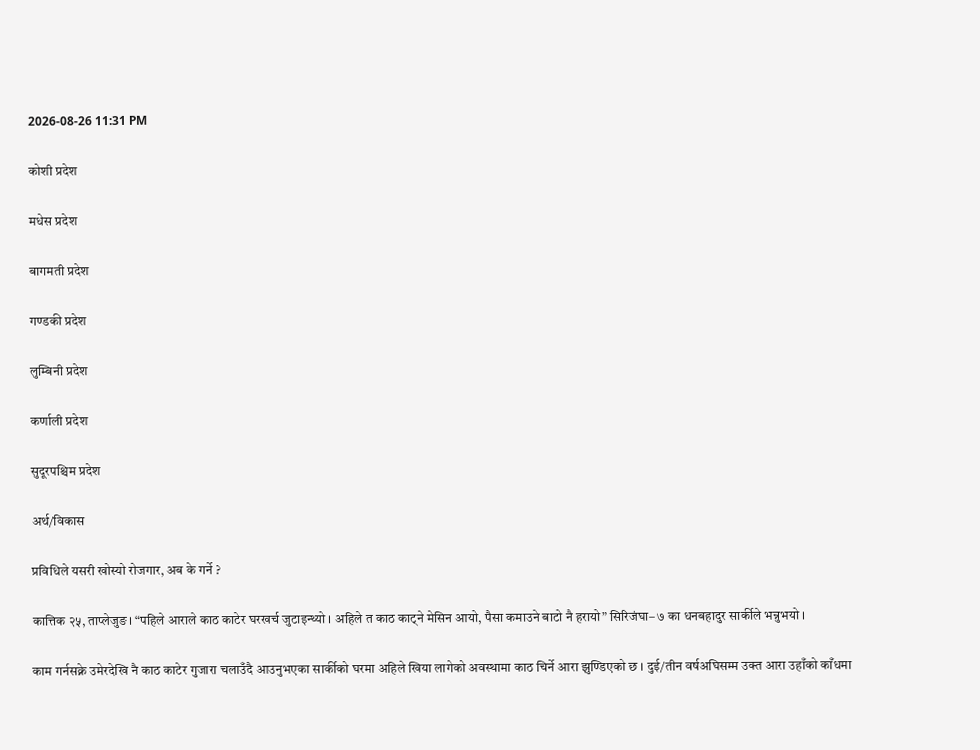2026-08-26 11:31 PM

कोशी प्रदेश

मधेस प्रदेश

बागमती प्रदेश

गण्डकी प्रदेश

लुम्बिनी प्रदेश

कर्णाली प्रदेश

सुदूरपश्चिम प्रदेश

अर्थ/विकास

प्रविधिले यसरी खोस्यो रोजगार, अब के गर्ने ?

कात्तिक २५, ताप्लेजुङ । “पहिले आराले काठ काटेर घरखर्च जुटाइन्थ्यो । अहिले त काठ काट्ने मेसिन आयो, पैसा कमाउने बाटो नै हरायो” सिरिजंघा– ७ का धनबहादुर सार्कीले भन्नुभयो ।

काम गर्नसक्ने उमेरदेखि नै काठ काटेर गुजारा चलाउँदै आउनुभएका सार्कीको घरमा अहिले खिया लागेको अवस्थामा काठ चिर्ने आरा झुण्डिएको छ । दुई/तीन वर्षअघिसम्म उक्त आरा उहाँको काँधमा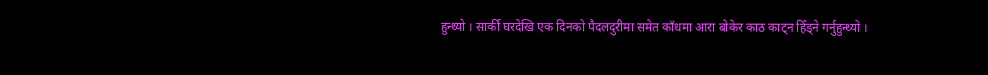हुन्थ्यो । सार्की घरदेखि एक दिनको पैदलदुरीमा समेत काँधमा आरा बोकेर काठ काट्न हिँड्ने गर्नुहुन्थ्यो ।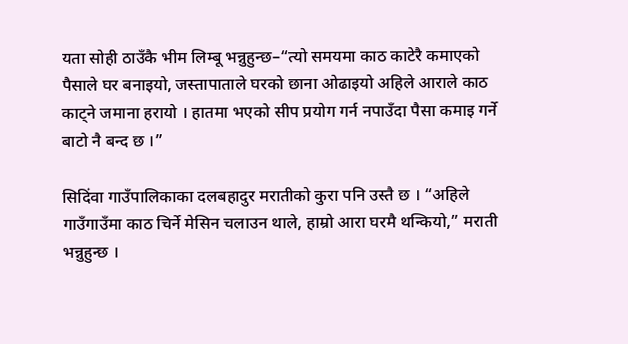यता सोही ठाउँकै भीम लिम्बू भन्नुहुन्छ–“त्यो समयमा काठ काटेरै कमाएको पैसाले घर बनाइयो, जस्तापाताले घरको छाना ओढाइयो अहिले आराले काठ काट्ने जमाना हरायो । हातमा भएको सीप प्रयोग गर्न नपाउँदा पैसा कमाइ गर्ने बाटो नै बन्द छ ।”

सिदिंवा गाउँपालिकाका दलबहादुर मरातीको कुरा पनि उस्तै छ । “अहिले गाउँगाउँमा काठ चिर्ने मेसिन चलाउन थाले, हाम्रो आरा घरमै थन्कियो,” मराती भन्नुहुन्छ ।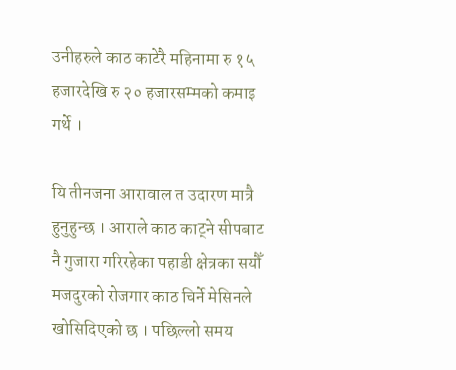उनीहरुले काठ काटेरै महिनामा रु १५ हजारदेखि रु २० हजारसम्मको कमाइ गर्थे ।

यि तीनजना आरावाल त उदारण मात्रै हुनुहुन्छ । आराले काठ काट्ने सीपबाट नै गुजारा गरिरहेका पहाडी क्षेत्रका सयौँ मजदुरको रोजगार काठ चिर्ने मेसिनले खोसिदिएको छ । पछिल्लो समय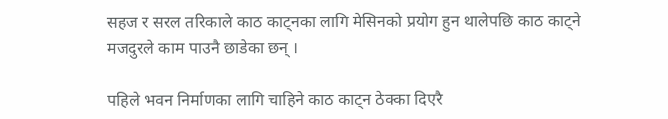सहज र सरल तरिकाले काठ काट्नका लागि मेसिनको प्रयोग हुन थालेपछि काठ काट्ने मजदुरले काम पाउनै छाडेका छन् ।

पहिले भवन निर्माणका लागि चाहिने काठ काट्न ठेक्का दिएरै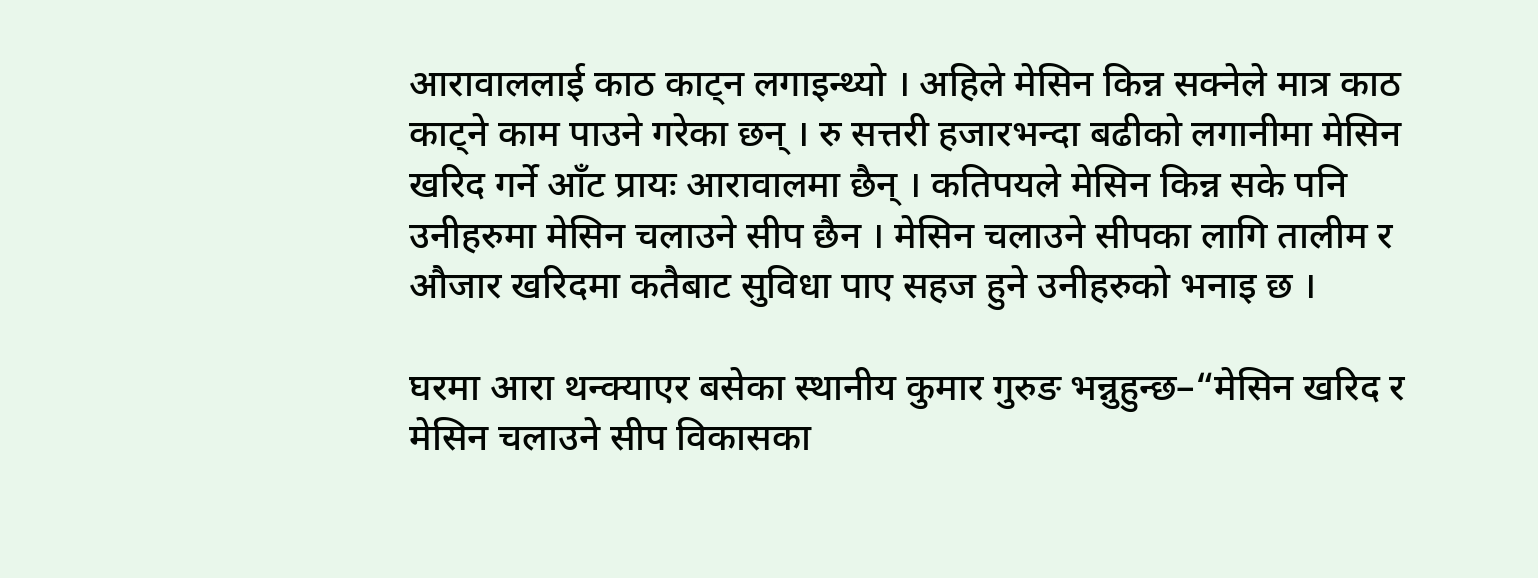आरावाललाई काठ काट्न लगाइन्थ्यो । अहिले मेसिन किन्न सक्नेले मात्र काठ काट्ने काम पाउने गरेका छन् । रु सत्तरी हजारभन्दा बढीको लगानीमा मेसिन खरिद गर्ने आँट प्रायः आरावालमा छैन् । कतिपयले मेसिन किन्न सके पनि उनीहरुमा मेसिन चलाउने सीप छैन । मेसिन चलाउने सीपका लागि तालीम र औजार खरिदमा कतैबाट सुविधा पाए सहज हुने उनीहरुको भनाइ छ ।

घरमा आरा थन्क्याएर बसेका स्थानीय कुमार गुरुङ भन्नुहुन्छ–“मेसिन खरिद र मेसिन चलाउने सीप विकासका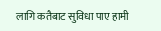लागि कतैबाट सुविधा पाए हामी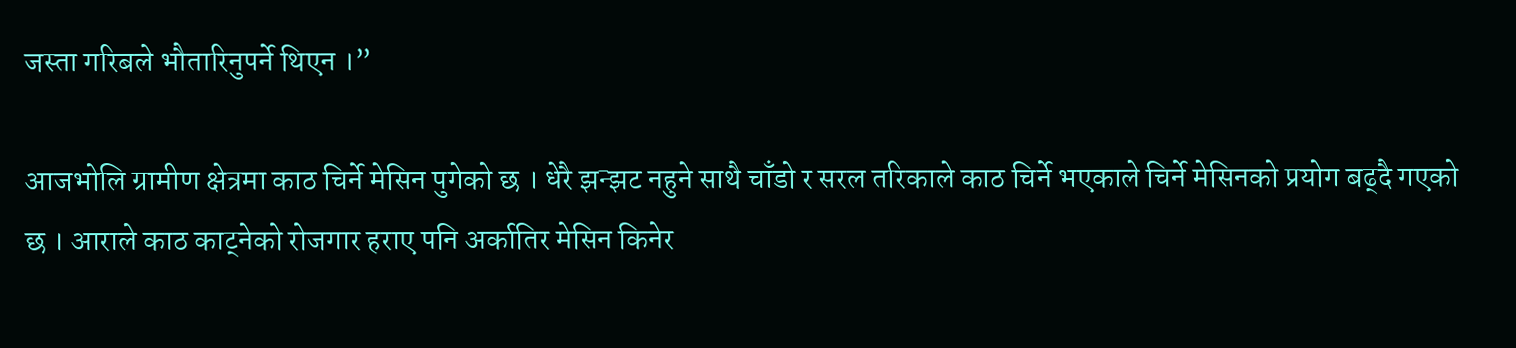जस्ता गरिबले भौतारिनुपर्ने थिएन ।”

आजभोलि ग्रामीण क्षेत्रमा काठ चिर्ने मेसिन पुगेको छ । धेरै झन्झट नहुने साथै चाँडो र सरल तरिकाले काठ चिर्ने भएकाले चिर्ने मेसिनको प्रयोग बढ्दै गएको छ । आराले काठ काट्नेको रोजगार हराए पनि अर्कातिर मेसिन किनेर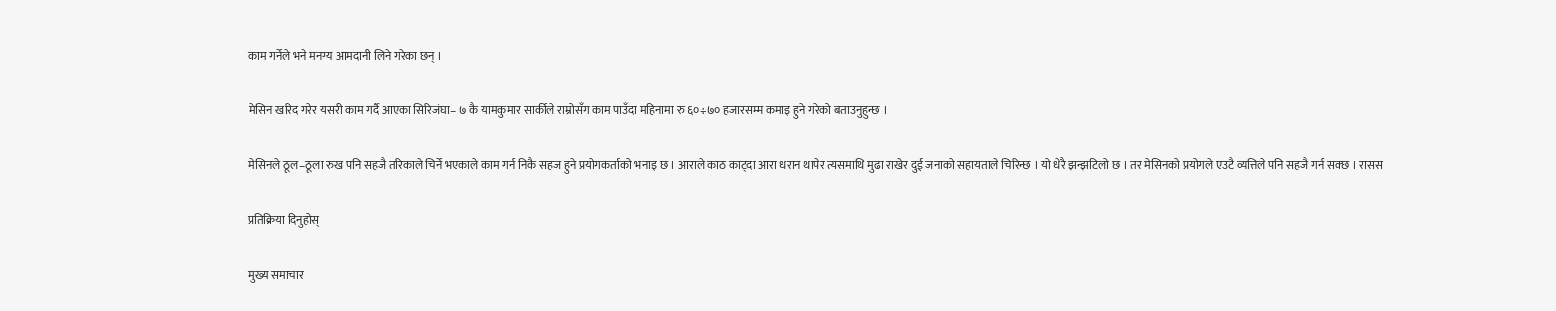काम गर्नेले भने मनग्य आमदानी लिने गरेका छन् ।

मेसिन खरिद गरेर यसरी काम गर्दै आएका सिरिजंघा– ७ कै यामकुमार सार्कीले राम्रोसँग काम पाउँदा महिनामा रु ६०÷७० हजारसम्म कमाइ हुने गरेको बताउनुहुन्छ ।

मेसिनले ठूल–ठूला रुख पनि सहजै तरिकाले चिर्ने भएकाले काम गर्न निकै सहज हुने प्रयोगकर्ताको भनाइ छ । आराले काठ काट्दा आरा धरान थापेर त्यसमाथि मुढा राखेर दुई जनाको सहायताले चिरिन्छ । यो धेरै झन्झटिलो छ । तर मेसिनको प्रयोगले एउटै व्यत्तिले पनि सहजै गर्न सक्छ । रासस

प्रतिक्रिया दिनुहोस्

मुख्य समाचार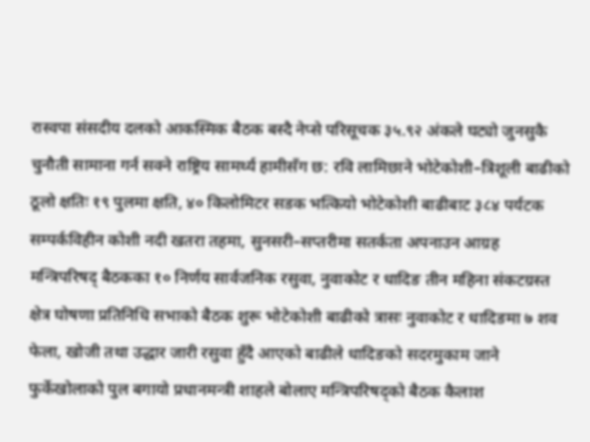रास्वपा संसदीय दलको आकस्मिक बैठक बस्दै नेप्से परिसूचक ३५.९२ अंकले घट्यो जुनसुकै चुनौती सामाना गर्न सक्ने राष्ट्रिय सामर्थ्य हामीसँग छ: रवि लामिछाने भोटेकोशी–त्रिशूली बाढीको ठूलो क्षतिः १९ पुलमा क्षति, ४० किलोमिटर सडक भत्कियो भोटेकोशी बाढीबाट ३८४ पर्यटक सम्पर्कविहीन कोशी नदी खतरा तहमा, सुनसरी–सप्तरीमा सतर्कता अपनाउन आग्रह मन्त्रिपरिषद् बैठकका १० निर्णय सार्वजनिक रसुवा, नुवाकोट र धादिङ तीन महिना संकटग्रस्त क्षेत्र घोषणा प्रतिनिधि सभाको बैठक शुरू भोटेकोशी बाढीको त्रासः नुवाकोट र धादिङमा ७ शव फेला, खोजी तथा उद्धार जारी रसुवा हुँदै आएको बाढीले धादिङको सदरमुकाम जाने फुर्केखोलाको पुल बगायो प्रधानमन्त्री शाहले बोलाए मन्त्रिपरिषद्को बैठक कैलाश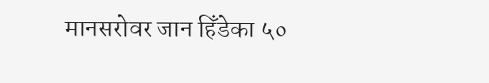मानसरोवर जान हिँडेका ५०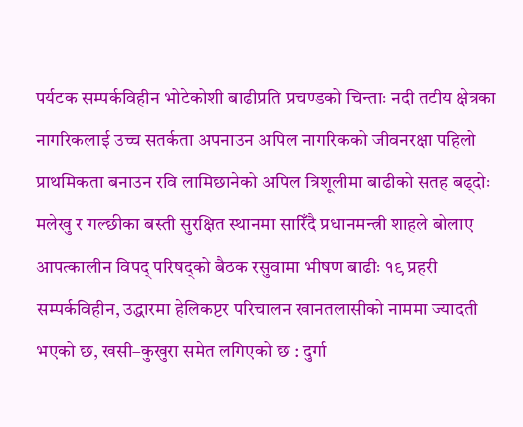पर्यटक सम्पर्कविहीन भोटेकोशी बाढीप्रति प्रचण्डको चिन्ताः नदी तटीय क्षेत्रका नागरिकलाई उच्च सतर्कता अपनाउन अपिल नागरिकको जीवनरक्षा पहिलो प्राथमिकता बनाउन रवि लामिछानेको अपिल त्रिशूलीमा बाढीको सतह बढ्दोः मलेखु र गल्छीका बस्ती सुरक्षित स्थानमा सारिँदै प्रधानमन्त्री शाहले बोलाए आपत्कालीन विपद् परिषद्को बैठक रसुवामा भीषण बाढीः १९ प्रहरी सम्पर्कविहीन, उद्धारमा हेलिकप्टर परिचालन खानतलासीको नाममा ज्यादती भएको छ, खसी–कुखुरा समेत लगिएको छ : दुर्गा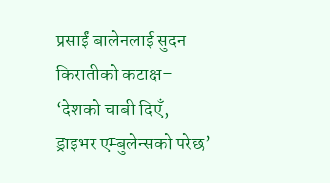प्रसाईं बालेनलाई सुदन किरातीको कटाक्ष– ‘देशको चाबी दिएँ, ड्राइभर एम्बुलेन्सको परेछ’